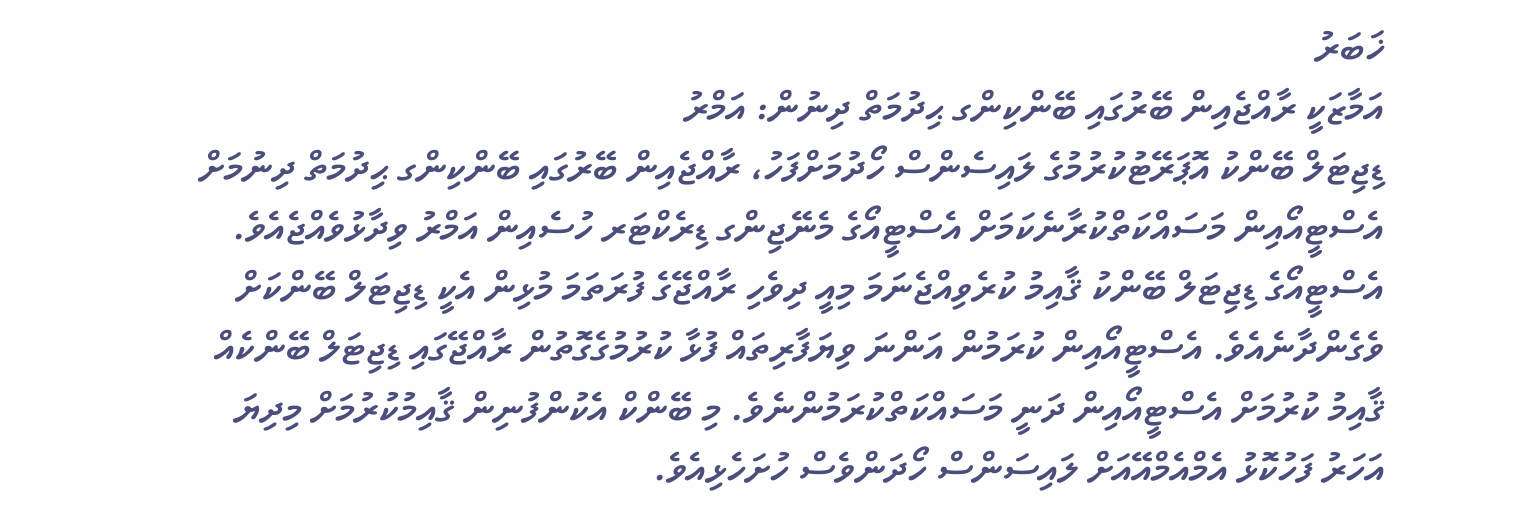ޚަބަރު
އަމާޒަކީ ރާއްޖެއިން ބޭރުގައި ބޭންކިންގ ޙިދުމަތް ދިނުން: އަމްރު
ޑިޖިޓަލް ބޭންކު އޮޕަރޭޓުކުރުމުގެ ލައިސެންސް ހޯދުމަށްފަހު، ރާއްޖެއިން ބޭރުގައި ބޭންކިންގ ޙިދުމަތް ދިނުމަށް އެސްޓީއޯއިން މަސައްކަތްކުރާނެކަމަށް އެސްޓީއޯގެ މެނޭޖިންގ ޑިރެކްޓަރ ހުސެއިން އަމްރު ވިދާޅުވެއްޖެއެވެ.
އެސްޓީއޯގެ ޑިޖިޓަލް ބޭންކު ޤާއިމު ކުރެވިއްޖެނަމަ މިއީ ދިވެހި ރާއްޖޭގެ ފުރަތަމަ މުޅިން އެކީ ޑިޖިޓަލް ބޭންކަށް ވެގެންދާނެއެވެ. އެސްޓީއޯއިން ކުރަމުން އަންނަ ވިޔަފާރިތައް ފުޅާ ކުރުމުގެގޮތުން ރާއްޖޭގައި ޑިޖިޓަލް ބޭންކެއް ޤާއިމު ކުރުމަށް އެސްޓީއޯއިން ދަނީ މަސައްކަތްކުރަމުންނެވެ. މި ބޭންކް އެކުންފުނިން ޤާއިމުކުރުމަށް މިދިޔަ އަހަރު ފަހުކޮޅު އެމްއެމްއޭއަށް ލައިސަންސް ހޯދަންވެސް ހުށަހެޅިއެވެ.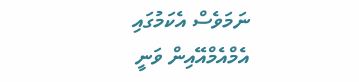ނަމަވެސް އެކަމުގައި އެމްއެމްއޭއިން ވަނީ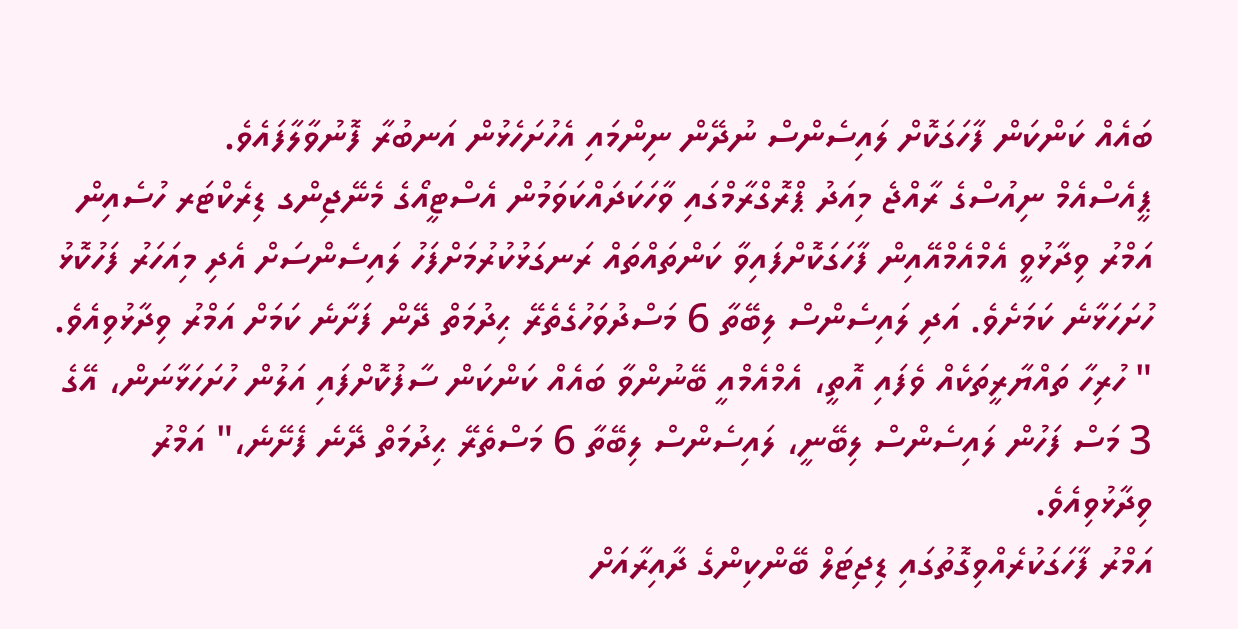ބައެއް ކަންކަން ފާހަގަކޮށް ލައިސެންސް ނުދޭން ނިންމައި އެހުށަހެޅުން އަނބުރާ ފޮނުވާލާފައެވެ.
ޕީއެސްއެމް ނިއުސްގެ ރާއްޖެ މިއަދު ޕްރޮގްރާމްގައި ވާހަކަދައްކަވަމުން އެސްޓީއޯގެ މެނޭޖިންގ ޑިރެކްޓަރ ހުސެއިން އަމްރު ވިދާޅުވީ އެމްއެމްއޭއިން ފާހަގަކޮށްފައިވާ ކަންތައްތައް ރަނގަޅުކުރުމަށްފަހު ލައިސެންސަށް އެދި މިއަހަރު ފަހުކޮޅު ހުށަހަޅާނެ ކަމަށެވެ. އަދި ލައިސެންސް ލިބޭތާ 6 މަސްދުވަހުގެތެރޭ ޙިދުމަތް ދޭން ފަށާނެ ކަމަށް އަމްރު ވިދާޅުވިއެވެ.
" ހުރިހާ ތައްޔާރީތަކެއް ވެފައި އޮތީ، އެމްއެމްއީ ބޭނުންވާ ބައެއް ކަންކަން ސާފުކޮށްފައި އަލުން ހުށަހަޅާނަން، އޭގެ 3 މަސް ފަހުން ލައިސެންސް ލިބޭނީ، ލައިސެންސް ލިބޭތާ 6 މަސްތެރޭ ޙިދުމަތް ދޭނެ ފެށޭނެ،" އަމްރު ވިދާޅުވިއެވެ.
އަމްރު ފާހަގަކުރެއްވިގޮތުގައި ޑިޖިޓަލް ބޭންކިންގެ ދާއިރާއަށް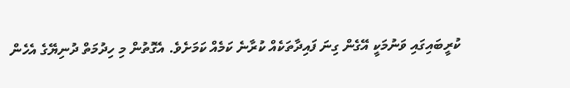ކުރީބައިގައި ވަނުމަކީ އޭގެން ގިނަ ފައިދާތަކެއް ކުރާނެ ކަމެއް ކަމަށެވެ. އެގޮތުން މި ހިދުމަތް ދުނިޔޭގެ އެހެން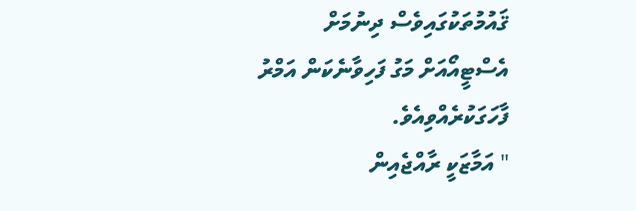ޤައުމުތަކުގައިވެސް ދިނުމަށް އެސްޓީއޯއަށް މަގު ފަހިވާނެކަން އަމްރު ފާހަގަކުރެއްވިއެވެ.
" އަމާޒަކީ ރާއްޖެއިން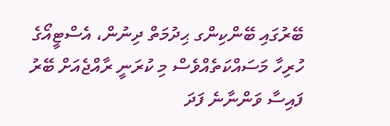ބޭރުގައި ބޭންކިންގ ޙިދުމަތް ދިނުން، އެސްޓީއޯގެ ހުރިހާ މަސައްކަތެއްވެސް މި ކުރަނީ ރާއްޖެއަށް ބޭރު ފައިސާ ވަންނާނެ ފަދަ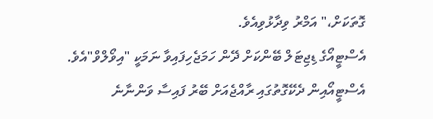ގޮތަކަށް،" އަމްރު ވިދާޅުވިއެވެ.
އެސްޓީއޯގެ ޑިޖިޓަލް ބޭންކަށް ދޭން ހަމަޖެހިފައިވާ ނަމަކީ "އިވޯލްވް"އެވެ. އެސްޓީއޯއިން ދެކޭގޮތުގައި ރާއްޖެއަށް ބޭރު ފައިސާ ވަންނާނެ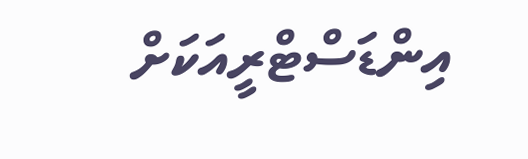އިންޑަސްޓްރީއަކަށް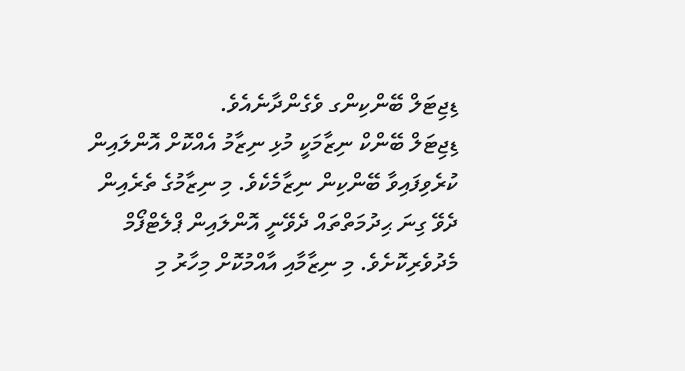ޑިޖިޓަލް ބޭންކިންގ ވެގެންދާނެއެވެ.
ޑިޖިޓަލް ބޭންކް ނިޒާމަކީ މުޅި ނިޒާމު އެއްކޮށް އޮންލައިން ކުރެވިފައިވާ ބޭންކިން ނިޒާމެކެވެ. މި ނިޒާމުގެ ތެރެއިން ދެވޭ ގިނަ ޙިދުމަތްތައް ދެވޭނީ އޮންލައިން ޕްލެޓްފޯމް މެދުވެރިކޮށެވެ. މި ނިޒާމާއި އާއްމުކޮށް މިހާރު މި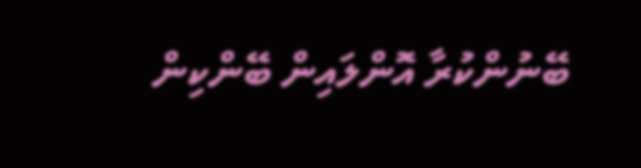ބޭނުންކުރާ އޮންލައިން ބޭންކިން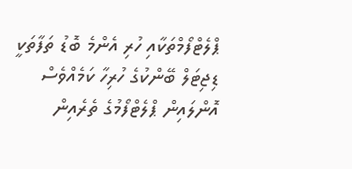ޕްލެޓްފޯމްތަކާއި ހުރި އެންމެ ބޮޑު ތަފާތަކީ ޑިޖިޓަލް ބޭންކުގެ ހުރިހާ ކަމެއްވެސް އޮންލައިން ޕްލެޓްފޯމުގެ ތެރެއިން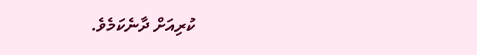ކުރިއަށް ދާނެކަމެވެ.